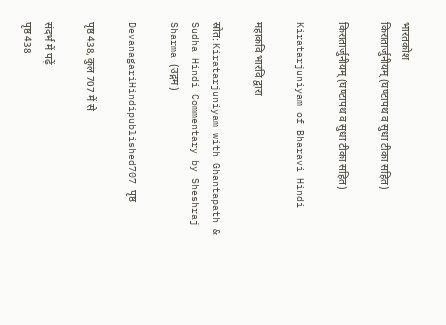भारतकोश
किरातार्जुनीयम् (घण्टापथ व सुधा टीका सहित)

किरातार्जुनीयम् (घण्टापथ व सुधा टीका सहित)

Kiratarjuniyam of Bharavi Hindi

महाकवि भारवि द्वारा

स्रोत: Kiratarjuniyam with Ghantapath & Sudha Hindi Commentary by Sheshraj Sharma (उद्गम)

DevanagariHindipublished707 पृष्ठ

पृष्ठ 438, कुल 707 में से

संदर्भ में पढ़ें
पृष्ठ 438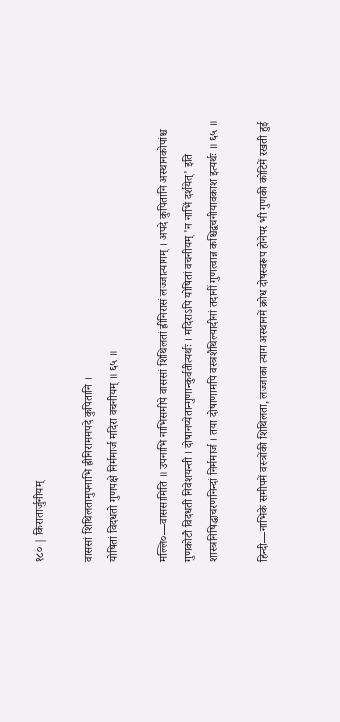१८० | किरातार्जुनीयम्

वाससां शिथिलतामुपनाभि ह्रीनिराममपदे कुपितानि ।
योषितां विदधतो गुणपक्षे निर्ममार्ज मदिरा वचनीयम् ॥ ६५ ॥

मल्लि०—वाससामिति ॥ उपनाभि नाभिसमीपे वाससां शिथिलतां ह्रीनिरासं लज्जात्यागम् । अपदे कुपितानि अस्थानकोपांश्च गुणकोटौ विदधती निवेशयन्ती । दोषानप्येतान्गुणान्कुर्वतीत्यर्थः । मदिराऽपि योषितां वचनीयम् 'न नाभिं दर्शयेत्' इति शास्त्रनिषिद्धाचरणनिन्दां निर्ममार्ज । तया दोषाणामपि वस्त्रशैथिल्यादीनां तदानीं गुणत्वान्न कश्चिद्वचनीयावकाश इत्यर्थः ॥ ६५ ॥

हिन्दी—नाभिके समीपमें वस्त्रोंकी शिथिलता, लज्जाका त्याग अस्थानमें क्रोध दोषस्वरूप होनेपर भी गुणकी कोटिमें रखती हुई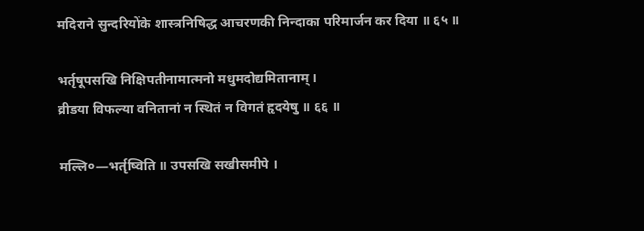मदिराने सुन्दरियोंके शास्त्रनिषिद्ध आचरणकी निन्दाका परिमार्जन कर दिया ॥ ६५ ॥

भर्तृषूपसखि निक्षिपतीनामात्मनो मधुमदोद्यमितानाम् ।
व्रीडया विफल्या वनितानां न स्थितं न विगतं हृदयेषु ॥ ६६ ॥

मल्लि०—भर्तृष्विति ॥ उपसखि सखीसमीपे ।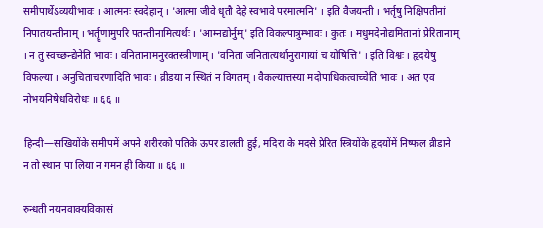समीपार्थेऽव्ययीभावः । आत्मनः स्वदेहान् । 'आत्मा जीवे धृतौ देहे स्वभावे परमात्मनि' । इति वैजयन्ती । भर्तृषु निक्षिपतीनां निपातयन्तीनाम् । भर्तॄणामुपरि पतन्तीनामित्यर्थः । 'आम्नद्योर्नुम्' इति विकल्पात्रुम्भावः । कुतः । मधुमदेनोद्यमितानां प्रेरितानाम् । न तु स्वच्छन्द्येनेति भावः । वनितानामनुरक्तस्त्रीणाम् । 'वनिता जनितात्यर्थानुरागायां च योषित्ति' । इति विश्वः । हृदयेषु विफल्या । अनुचिताचरणादिति भावः । व्रीडया न स्थितं न विगतम् । वैकल्यात्तस्या मदोपाधिकत्वाच्चेति भावः । अत एव नोभयनिषेधविरोधः ॥ ६६ ॥

हिन्दी—सखियोंके समीपमें अपने शरीरको पतिके ऊपर डालती हुई, मदिरा के मदसे प्रेरित स्त्रियोंके हृदयोंमें निष्फल व्रीडाने न तो स्थान पा लिया न गमन ही किया ॥ ६६ ॥

रुन्धती नयनवाक्यविकासं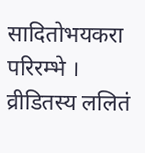सादितोभयकरा परिरम्भे ।
व्रीडितस्य ललितं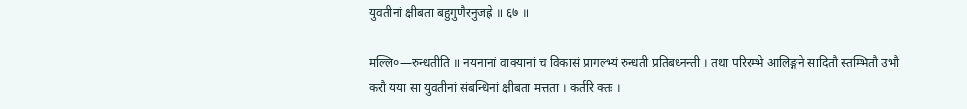युवतीनां क्षीबता बहुगुणैरनुजह्रे ॥ ६७ ॥

मल्लि०—रुन्धतीति ॥ नयनानां वाक्यानां च विकासं प्रागल्भ्यं रुन्धती प्रतिबध्नन्ती । तथा परिरम्भे आलिङ्गने सादितौ स्तम्भितौ उभौ करौ यया सा युवतीनां संबन्धिनां क्षीबता मत्तता । कर्तरि क्तः ।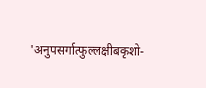'अनुपसर्गात्फुल्लक्षीबकृशो-